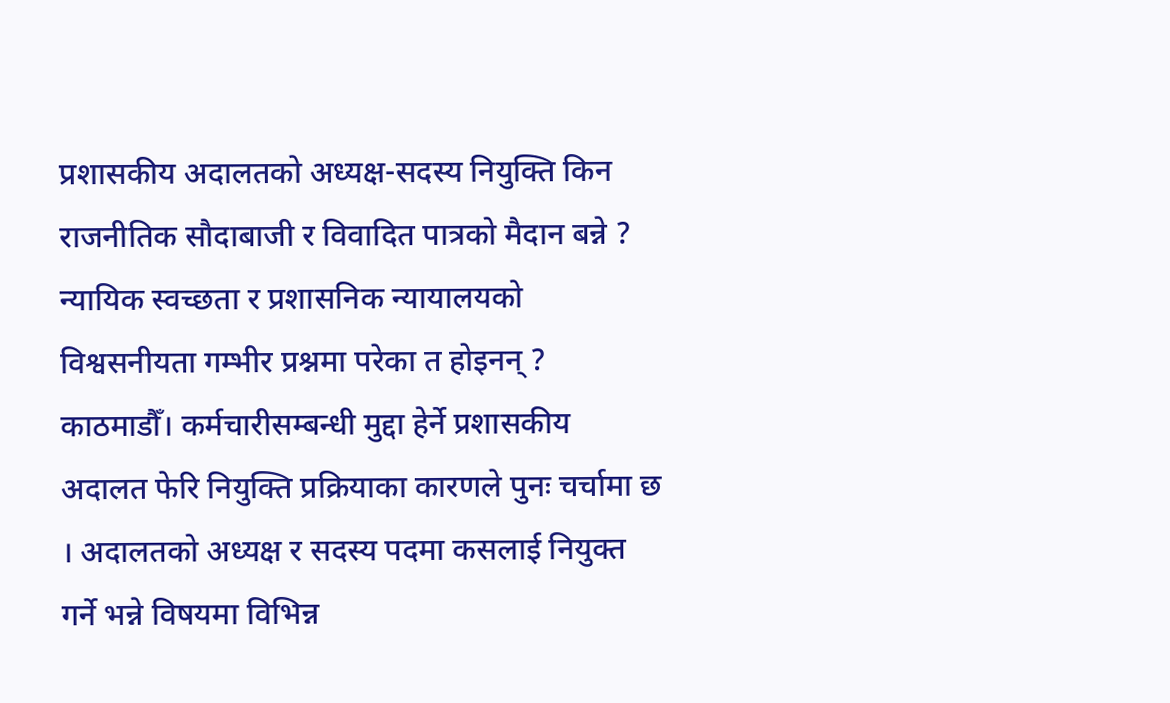प्रशासकीय अदालतको अध्यक्ष-सदस्य नियुक्ति किन राजनीतिक सौदाबाजी र विवादित पात्रको मैदान बन्ने ? न्यायिक स्वच्छता र प्रशासनिक न्यायालयको विश्वसनीयता गम्भीर प्रश्नमा परेका त होइनन् ?
काठमाडौँ। कर्मचारीसम्बन्धी मुद्दा हेर्ने प्रशासकीय अदालत फेरि नियुक्ति प्रक्रियाका कारणले पुनः चर्चामा छ । अदालतको अध्यक्ष र सदस्य पदमा कसलाई नियुक्त गर्ने भन्ने विषयमा विभिन्न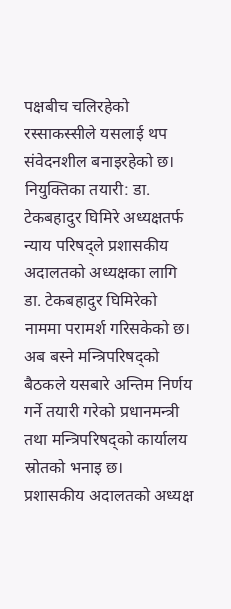पक्षबीच चलिरहेको रस्साकस्सीले यसलाई थप संवेदनशील बनाइरहेको छ।
नियुक्तिका तयारी: डा. टेकबहादुर घिमिरे अध्यक्षतर्फ
न्याय परिषद्ले प्रशासकीय अदालतको अध्यक्षका लागि डा. टेकबहादुर घिमिरेको नाममा परामर्श गरिसकेको छ। अब बस्ने मन्त्रिपरिषद्को बैठकले यसबारे अन्तिम निर्णय गर्ने तयारी गरेको प्रधानमन्त्री तथा मन्त्रिपरिषद्को कार्यालय स्रोतको भनाइ छ।
प्रशासकीय अदालतको अध्यक्ष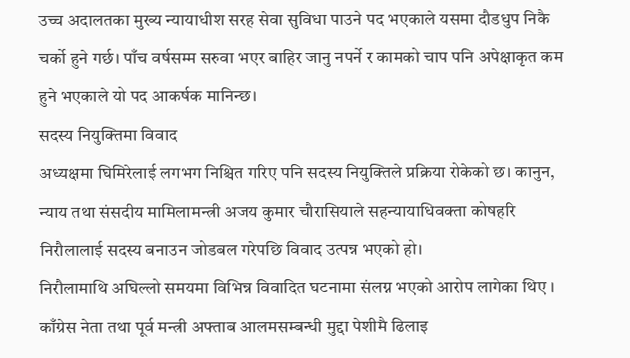उच्च अदालतका मुख्य न्यायाधीश सरह सेवा सुविधा पाउने पद भएकाले यसमा दौडधुप निकै चर्को हुने गर्छ। पाँच वर्षसम्म सरुवा भएर बाहिर जानु नपर्ने र कामको चाप पनि अपेक्षाकृत कम हुने भएकाले यो पद आकर्षक मानिन्छ।
सदस्य नियुक्तिमा विवाद
अध्यक्षमा घिमिरेलाई लगभग निश्चित गरिए पनि सदस्य नियुक्तिले प्रक्रिया रोकेको छ। कानुन, न्याय तथा संसदीय मामिलामन्त्री अजय कुमार चौरासियाले सहन्यायाधिवक्ता कोषहरि निरौलालाई सदस्य बनाउन जोडबल गरेपछि विवाद उत्पन्न भएको हो।
निरौलामाथि अघिल्लो समयमा विभिन्न विवादित घटनामा संलग्न भएको आरोप लागेका थिए । काँग्रेस नेता तथा पूर्व मन्त्री अफ्ताब आलमसम्बन्धी मुद्दा पेशीमै ढिलाइ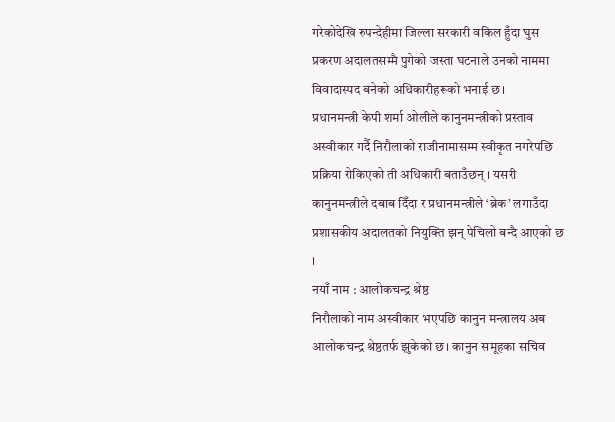गरेकोदेखि रुपन्देहीमा जिल्ला सरकारी वकिल हुँदा घुस प्रकरण अदालतसम्मै पुगेको जस्ता घटनाले उनको नाममा विवादास्पद बनेको अधिकारीहरूको भनाई छ।
प्रधानमन्त्री केपी शर्मा ओलीले कानुनमन्त्रीको प्रस्ताव अस्वीकार गर्दै निरौलाको राजीनामासम्म स्वीकृत नगरेपछि प्रक्रिया रोकिएको ती अधिकारी बताउँछन् । यसरी कानुनमन्त्रीले दबाब दिँदा र प्रधानमन्त्रीले ‘ब्रेक’ लगाउँदा प्रशासकीय अदालतको नियुक्ति झन् पेचिलो बन्दै आएको छ ।
नयाँ नाम : आलोकचन्द्र श्रेष्ठ
निरौलाको नाम अस्वीकार भएपछि कानुन मन्त्रालय अब आलोकचन्द्र श्रेष्ठतर्फ झुकेको छ। कानुन समूहका सचिव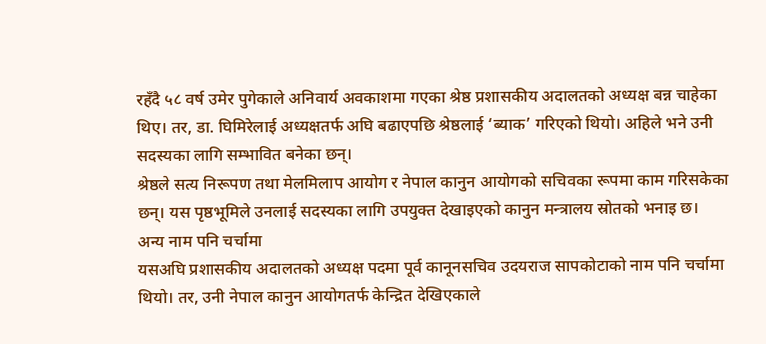रहँदै ५८ वर्ष उमेर पुगेकाले अनिवार्य अवकाशमा गएका श्रेष्ठ प्रशासकीय अदालतको अध्यक्ष बन्न चाहेका थिए। तर, डा. घिमिरेलाई अध्यक्षतर्फ अघि बढाएपछि श्रेष्ठलाई ‘ब्याक’ गरिएको थियो। अहिले भने उनी सदस्यका लागि सम्भावित बनेका छन्।
श्रेष्ठले सत्य निरूपण तथा मेलमिलाप आयोग र नेपाल कानुन आयोगको सचिवका रूपमा काम गरिसकेका छन्। यस पृष्ठभूमिले उनलाई सदस्यका लागि उपयुक्त देखाइएको कानुन मन्त्रालय स्रोतको भनाइ छ।
अन्य नाम पनि चर्चामा
यसअघि प्रशासकीय अदालतको अध्यक्ष पदमा पूर्व कानूनसचिव उदयराज सापकोटाको नाम पनि चर्चामा थियो। तर, उनी नेपाल कानुन आयोगतर्फ केन्द्रित देखिएकाले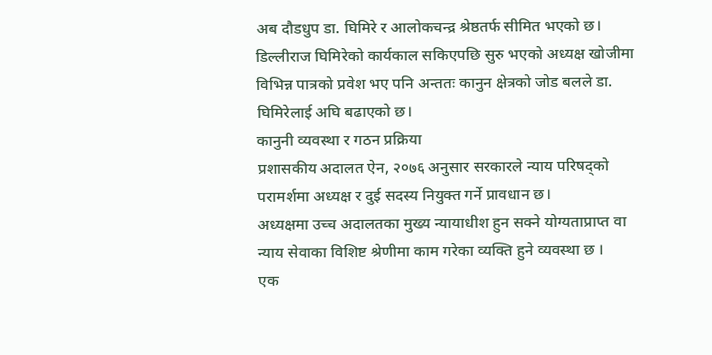अब दौडधुप डा. घिमिरे र आलोकचन्द्र श्रेष्ठतर्फ सीमित भएको छ।
डिल्लीराज घिमिरेको कार्यकाल सकिएपछि सुरु भएको अध्यक्ष खोजीमा विभिन्न पात्रको प्रवेश भए पनि अन्ततः कानुन क्षेत्रको जोड बलले डा. घिमिरेलाई अघि बढाएको छ।
कानुनी व्यवस्था र गठन प्रक्रिया
प्रशासकीय अदालत ऐन, २०७६ अनुसार सरकारले न्याय परिषद्को परामर्शमा अध्यक्ष र दुई सदस्य नियुक्त गर्ने प्रावधान छ।
अध्यक्षमा उच्च अदालतका मुख्य न्यायाधीश हुन सक्ने योग्यताप्राप्त वा न्याय सेवाका विशिष्ट श्रेणीमा काम गरेका व्यक्ति हुने व्यवस्था छ ।
एक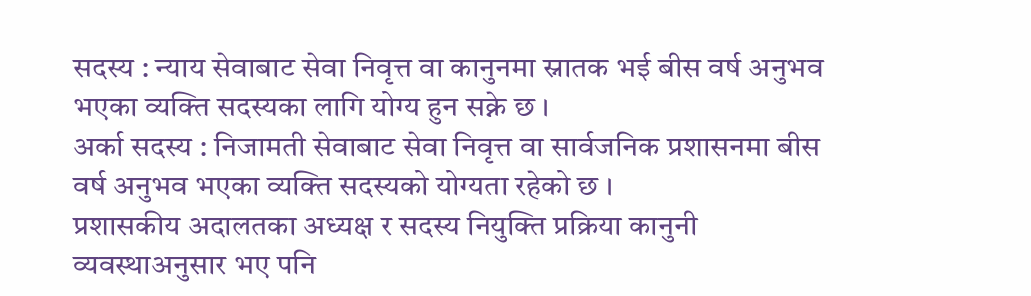सदस्य : न्याय सेवाबाट सेवा निवृत्त वा कानुनमा स्नातक भई बीस वर्ष अनुभव भएका व्यक्ति सदस्यका लागि योग्य हुन सक्ने छ ।
अर्का सदस्य : निजामती सेवाबाट सेवा निवृत्त वा सार्वजनिक प्रशासनमा बीस वर्ष अनुभव भएका व्यक्ति सदस्यको योग्यता रहेको छ ।
प्रशासकीय अदालतका अध्यक्ष र सदस्य नियुक्ति प्रक्रिया कानुनी व्यवस्थाअनुसार भए पनि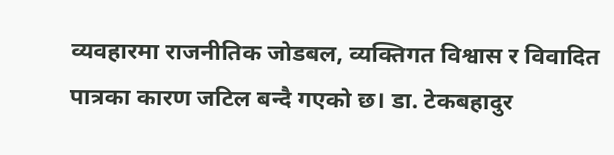व्यवहारमा राजनीतिक जोडबल, व्यक्तिगत विश्वास र विवादित पात्रका कारण जटिल बन्दै गएको छ। डा. टेकबहादुर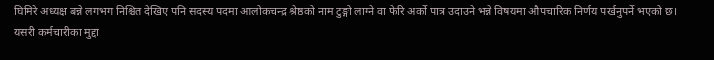घिमिरे अध्यक्ष बन्ने लगभग निश्चित देखिए पनि सदस्य पदमा आलोकचन्द्र श्रेष्ठको नाम टुङ्गो लाग्ने वा फेरि अर्को पात्र उदाउने भन्ने विषयमा औपचारिक निर्णय पर्खनुपर्ने भएको छ।
यसरी कर्मचारीका मुद्दा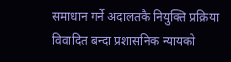समाधान गर्ने अदालतकै नियुक्ति प्रक्रिया विवादित बन्दा प्रशासनिक न्यायको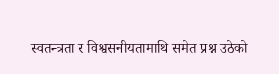स्वतन्त्रता र विश्वसनीयतामाथि समेत प्रश्न उठेको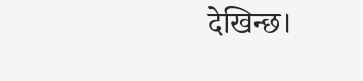देखिन्छ।